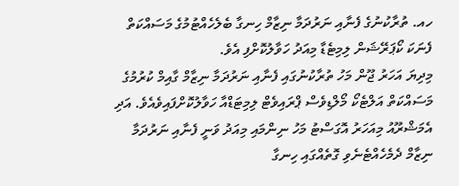ހއ. ތުރާކުނުގެ ފެނާއި ނަރުދަމާ ނިޒާމް ހިނގާ ބެލެހެއްޓުމުގެ މަސައްކަތް ފެނަކަ ކޯޕަރޭޝަން ލިމިޓެޑާ މިއަދު ހަވާލުކޮށްފި އެވެ.
މިދިޔަ އަހަރު ޖޫން މަހު ތުރާކުނުގައި ފެނާއި ނަރުދަމާ ނިޒާމް ގާއިމް ކުރުމުގެ މަސައްކަތް އަލްޓެކޯ މޯލްޑިވެސް ޕްރައިވެޓް ލިމިޓަޑްއާ ހަވާލުކޮށްފައިވެއެވެ. އަދި އެމަޝްރޫއު މިއަހަރު އޮގަސްޓު މަހު ނިންމައި މިއަދު ވަނީ ފެނާއި ނަރުދަމާ ނިޒާމް ދެމެހެއްޓެނެވި ގޮތެއްގައި ހިނގާ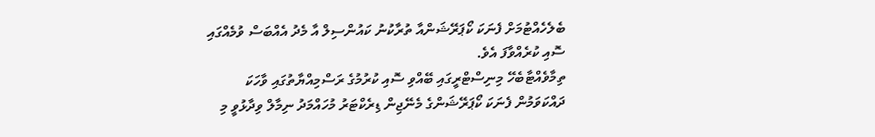ބެލެހެއްޓުމަށް ފެނަކަ ކޯޕަރޭޝަންއާ ތުރާކުނު ކައުންސިލް އާ މެދު އެއްބަސް ވުމެއްގައި ސޮއި ކުރެއްވާފަ އެވެ.
ތިމާވެއްޓާބެހޭ މިނިސްޓްރީގައި ބޭއްވި ސޮއި ކުރުމުގެ ރަސްމިއްޔާތުގައި ވާހަކަ ދައްކަވަމުން ފެނަކަ ކޯޕަރޭޝަންގެ މެނޭޖިން ޑިރެކްޓަރު މުހައްމަދު ނިމާލް ވިދާޅުވީ މި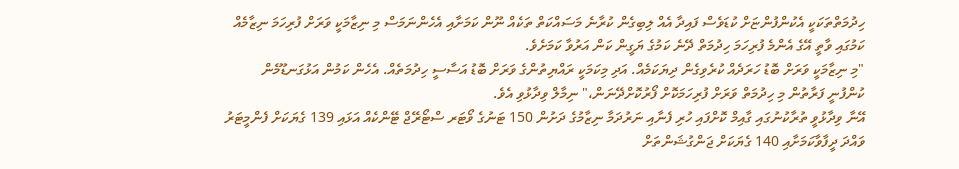ހިދުމަތްތަކަކީ އެކުންފުންޏަށް ކުޑަވެސް ފައިދާ އެއް ލިބިގެން ކުރާނެ މަސައްކަތް ތަކެއް ނޫން ކަމަށާއި އެހެންނަމަސް މި ނިޒާމަކީ ވަރަށް ފުރިހަމަ ނިޒާމެއް ކަމުގައި ވާތީ އޭގެ އެންމެ ފުރިހަމަ ހިދުމަތް ދޭނެ ކަމުގެ ޔަގީން ކަން އަރުވާ ކަމަށެވެ.
"މި ނިޒާމަކީ ވަރަށް ބޮޑު ހަރަދެއް ކުރެވިގެން ދިޔަކަމެއް. އަދި މިކަމަކީ ރައްޔިތުންގެ ވަރަށް ބޮޑު އަސާސީ ހިދުމަތެއް. އެހެން ކަމުން އަޅުގަނޑޫމެން ކުންފުނީ ފަރާތުން މި ހިދުމަތް ވަރަށް ފުރިހަމަކޮށް ފޯރުކޮށްދޭނަން،" ނިމާލް ވިދާޅުވި އެވެ.
އޭނާ ވިދާޅުވީ ތުރާކުނުގައި ގާއިމް ކޮށްފައި ހުރި ފެނާއި ނަރުދަމާ ނިޒާމުގެ ދަށުން 150 ޓަނުގެ ވޯޓަރ ސްޓޯރޭޖް ޓޭންކެއް އަޅައި 139 ގެޔަކަށް ފެންމީޓަރު ވައްދަ ދީފާވާކަމަށާއި 140 ގެޔަކަށް ޖަންގުޝަންތަށް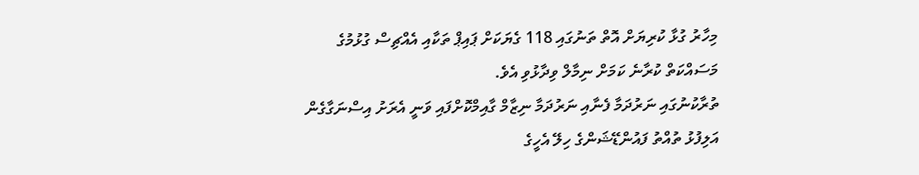މިހާރު ގުޅާ ކުރިޔަށް އޮތް ތަނުގައި 118 ގެޔަކަށް ޕައިޕް ތަކާއި އެއްޗިސް ގުޅުމުގެ މަސައްކަތް ކުރާނެ ކަމަށް ނިމާލް ވިދާޅުވި އެވެ.
ތުރާކުނުގައި ނަރުދަމާ ފެނާއި ނަރުދަމާ ނިޒާމް ގާއިމްކޮށްފައި ވަނީ އެރަށު އިސްނަގާގެން އަލިފުޅު ތުއްތު ފައުންޑޭޝަންގެ ހިލޭ އެހީގެ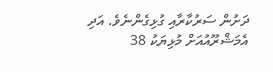ދަށުން ސަރުކާރާއި ގުޅިގެންނެވެ. އަދި އެމަޝްރޫއުއަށް މުޅިޔަކު 38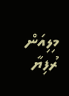މިލިއަން ރުފިޔާ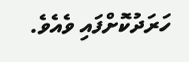ހަރަދުކޮށްފައި ވެއެވެ.